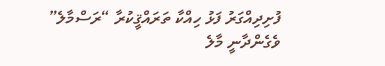ފުށިދިއްގަރު ފަޅު ހިއްކާ ތަރައްޤީކުރާ “ރަސްމާލެ” ވެގެންދާނީ މާލެ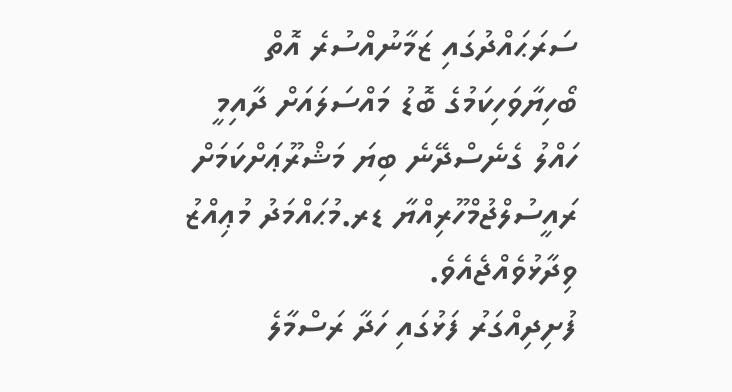ސަރަޙައްދުގައި ޒަމާނުއްސުރެ އޮތް ބޯހިޔާވަހިކަމުގެ ބޮޑު މައްސަލައަށް ދާއިމީ ހައްލު ގެނެސްދޭނެ ބިޔަ މަޝްރޫޢަށްކަމަށް ރައީސުލްޖުމްހޫރިއްޔާ ޑރ.މުޙައްމަދު މުޢިއްޒު ވިދާޅުވެއްޖެއެވެ.
ފުށިދިއްގަރު ފަޅުގައި ހަދާ ރަސްމާލެ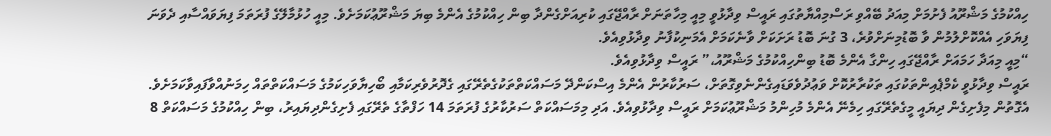ހިއްކުމުގެ މަޝްރޫއު ފެށުމަށް މިއަދު ބޭއްވި ރަސްމިއްޔާތުގައި ރައީސް ވިދާޅުވީ މިއީ މިހާތަނަށް ރާއްޖޭގައި ކުރިއަށްގެންދާ ބިން ހިއްކުމުގެ އެންމެ ބިޔަ މަޝްރޫޢުކަމަށެވެ. މިއީ ހުޅުމާލޭގެ ފުރަތަމަ ފިޔަވައްސާއި ދެވަނަ ފިޔަވަހި އެއްކޮށްލުމުން ވާ ބޮޑުމިނަށްވުރެ، 3 ގުނަ ބޮޑު ރަށަކަށް ވާނެކަމަށް އެމަނިކުފާނު ވިދާޅުވިއެވެ.
“މިއީ މިއަދާ ހަމައަށް ރާއްޖޭގައި ހިންގާ އެންމެ ބޮޑު ބިންހިއްކުމުގެ މަޝްރޫއު،” ރައީސް ވިދާޅުވިއެވެ.
ރައީސް ވިދާޅުވީ ކެމްޕެއިންތަކުގައި ތަކުރާރުކޮށް ވަޢުދުވެވަޑައިގެންނެވިގޮތަށް، ސަރުކާރުން އެންމެ އިސްކަންދޭ މަސައްކަތްތަކުގެތެރޭގައި ގެދޮރުވެރިކަމާއި ބޯހިޔާވަހިކަމުގެ މަސައްކަތްތައް ހިމަނުއްވާފައިވާކަމަށެވެ. އެގޮތުން މިފެށިގެން ދިޔައީ މީގެތެރޭގައި ހިމެނޭ އެންމެ މުހިންމު މަޝްރޫޢުކަމަށް ރައީސް ވިދާޅުވިއެވެ. އަދި މިމަސައްކަތް ސަރުކާރުގެ ފުރަތަމަ 14 ހަފްތާގެ ތެރޭގައި ފެށިގެންދިޔައިރު، ބިން ހިއްކުމުގެ މަސައްކަތް 8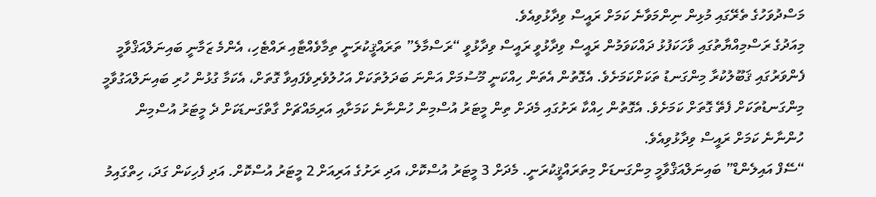މަސްދުވަހުގެ ތެރޭގައި މުޅިން ނިންމަވާނެ ކަމަށް ރައީސް ވިދާޅުވިއެވެ.
މިއަދުގެ ރަސްމިއްޔާތުގައި ވާހަކަފުޅު ދައްކަވަމުން ރައީސް ވިދާޅުވީ ރައީސް ވިދާޅުވީ “ރަސްމާލެ” ތަރައްޤީކުރަނީ ތިމާވެއްޓާއި ރައްޓެހި، އެންމެ ޒަމާނީ ބައިނަލްއަޤްވާމީ ފެންވަރުގައި ޤަބޫލުކުރާ މިންގަނޑު ތަކަށްކަމަށެވެ. އެގޮތުން އެތަން ހިއްކަނީ މޫސުމަށް އަންނަ ބަދަލުތަކަށް އަހުލުވެރިވެފައިވާ ގޮތަށް، އެކަމާ ގުޅުން ހުރި ބައިނަލްއަގުވާމީ މިންގަނޑުތަކަށް ފެތޭ ގޮތަށް ކަމަށެވެ. އެގޮތުން ހިއްކާ ރަށުގައި މެދަށް ތިން މީޓަރު އުސްމިން ހުންނާނެ ކަމަށާއި އަރިމައްޗަށް ގާތްގަނޑަކަށް ދެ މީޓަރު އުސްމިން ހުންނާނެ ކަމަށް ރައީސް ވިދާޅުވިއެވެ.
“ސޭފް އައިލެންޑް” ބައިނަލްއަޤްވާމީ މިންގަނޑަށް މިތަރައްޤީކުރަނީ. މެދަށް 3 މީޓަރު އުސްކޮށް، އަދި ރަށުގެ އަރިއަށް 2 މީޓަރު އުސްކޮށް. އަދި ފެހިކަން ގަދަ، ހިތްގައިމު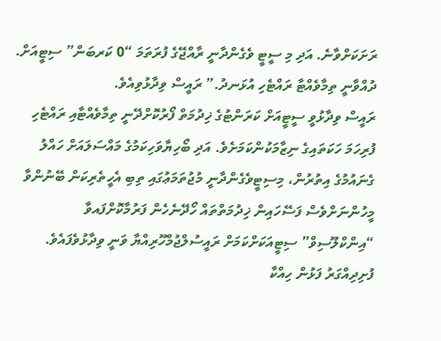ރަށަކަށްވާނެ. އަދި މި ސީޓީ ވެގެންދާނީ ރާއްޖޭގެ ފުރަތަމަ “0 ކަރބަން” ސިޓީއަށް. ދުއްވާނީ ތިމާވެއްޓާ ރައްޓެހި އުޅަނދު.” ރައީސް ވިދާޅުވިއެވެ.
ރައީސް ވިދާޅުވީ ސީޓީއަށް ކަރަންޓުގެ ޚިދުމަތް ފޯރުކޮށްދޭނީ ތިމާވެއްޓާއި ރައްޓެހި ފުރިހަމަ ހަކަތައިގެ ނިޒާމަކުންކަމަށެވެ. އަދި ބޯހިޔާވަހިކަމުގެ މައްސަލައަށް ހައްލު ގެނައުމުގެ އިތުރުން، މިސިޓީވެގެންދާނީ މުޖުތަމަޢުގައި ތިބި އެހީތެރިކަން ބޭނުންވާ މީހުންނަށްވެސް ފަސޭހައިން ޚިދުމަތްތައް ހޯދޭނެހެން ފަރުމާކޮށްފައވާ “އިންކްލޫސިވް” ސިޓީއަކަށްކަމަށް ރައީސުލްޖުމްހޫރިއްޔާ ވަނީ ވިދާޅުވެފައެވެ.
ފުށިދިއްގަރު ފަޅުން ހިއްކާ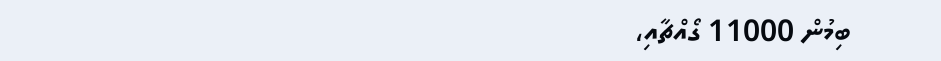ބިމުން 11000 ގޯއްޗާއި،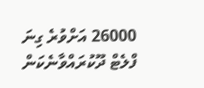26000 އަށްވުރެ ގިނަ ފްލެޓް ދޫކުރައްވާނެކަން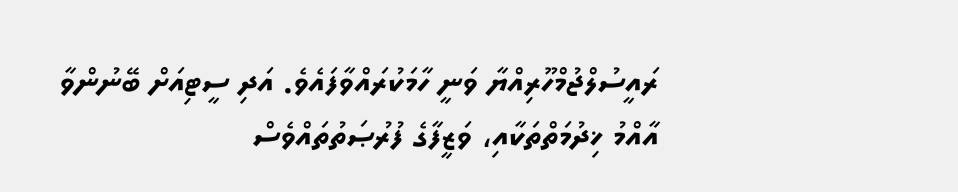ރައީސުލްޖުމްހޫރިއްޔާ ވަނީ ހާމަކުރައްވާފައެވެ. އަދި ސީޓިއަށް ބޭނުންވާ އާއްމު ޚިދުމަތްތަކާއި، ވަޒީފާގެ ފުރުޞަތުތައްވެސް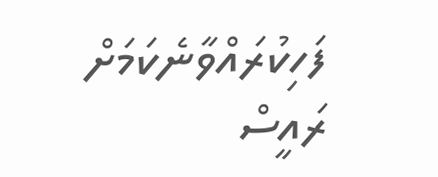ފަހިކުރައްވާނެކަމަށް ރައީސް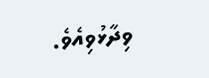ވިދާޅުވިއެވެ.